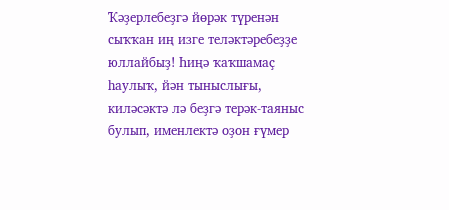Ҡәҙерлебеҙгә йөрәк түренән сыҡҡан иң изге теләктәребеҙҙе юллайбыҙ! Һиңә ҡаҡшамаҫ һаулыҡ, йән тыныслығы, киләсәктә лә беҙгә терәк-таяныс булып, именлектә оҙон ғүмер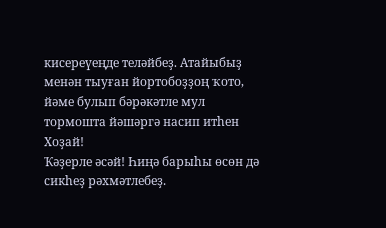кисереүеңде теләйбеҙ. Атайыбыҙ менән тыуған йортобоҙҙоң ҡото, йәме булып бәрәкәтле мул тормошта йәшәргә насип итһен Хоҙай!
Ҡәҙерле әсәй! Һиңә барыһы өсөн дә сикһеҙ рәхмәтлебеҙ.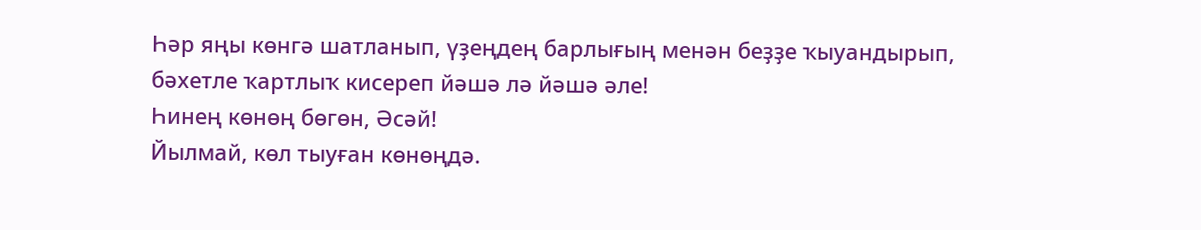Һәр яңы көнгә шатланып, үҙеңдең барлығың менән беҙҙе ҡыуандырып, бәхетле ҡартлыҡ кисереп йәшә лә йәшә әле!
Һинең көнөң бөгөн, Әсәй!
Йылмай, көл тыуған көнөңдә.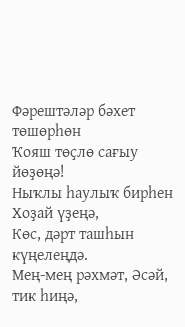Фәрештәләр бәхет төшөрһөн
Ҡояш төҫлө сағыу йөҙөңә!
Ныҡлы һаулыҡ бирһен Хоҙай үҙеңә,
Көс, дәрт ташһын күңелеңдә.
Мең-мең рәхмәт, Әсәй, тик һиңә,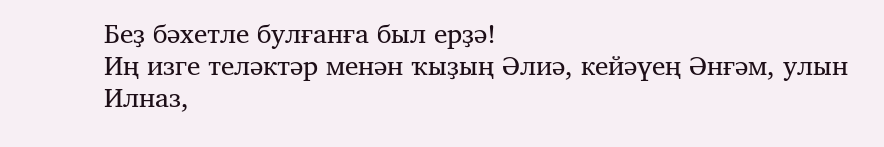Беҙ бәхетле булғанға был ерҙә!
Иң изге теләктәр менән ҡыҙың Әлиә, кейәүең Әнғәм, улын Илназ,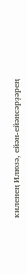киленең Илюзә, ейән-ейәнсәрҙәрең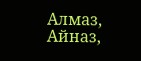Алмаз, Айназ,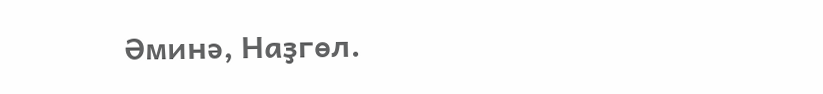Әминә, Наҙгөл.